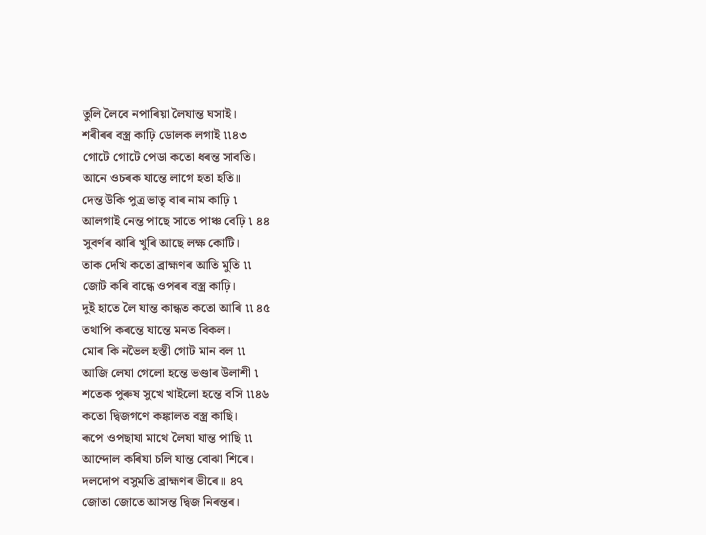তুলি লৈবে নপাৰিয়া লৈযান্ত ঘসাই।
শৰীৰৰ বস্ত্ৰ কাঢ়ি ডোলক লগাই ৷৷৪৩
গোটে গোটে পেডা কতো ধৰন্ত সাবতি।
আনে ওচৰক যান্তে লাগে হতা হতি॥
দেন্ত উকি পুত্ৰ ভাতৃ বাৰ নাম কাঢ়ি ৷
আলগাই নেন্ত পাছে সাতে পাঞ্চ বেঢ়ি ৷ ৪৪
সুবৰ্ণৰ ঝাৰি খুৰি আছে লক্ষ কোটি।
তাক দেখি কতো ব্ৰাহ্মণৰ আতি মুতি ৷৷
জোট কৰি বান্ধে ওপৰৰ বস্ত্ৰ কাঢ়ি।
দুই হাতে লৈ যান্ত কান্ধত কতো আৰি ৷৷ ৪৫
তথাপি কৰন্তে যান্তে মনত বিকল।
মোৰ কি নভৈল হস্তী গোট মান বল ৷৷
আজি লেযা গেলো হন্তে ভণ্ডাৰ উলাশী ৷
শতেক পুৰুষ সুখে খাইলো হন্তে বসি ৷৷৪৬
কতো দ্বিজগণে কঙ্কালত বস্ত্ৰ কাছি।
ৰূপে ওপছাযা মাথে লৈযা যান্ত পাছি ৷৷
আন্দোল কৰিযা চলি যান্ত বোঝা শিৰে।
দলদোপ বসুমতি ব্ৰাহ্মণৰ ভীৰে॥ ৪৭
জোতা জোতে আসন্ত দ্বিজ নিৰন্তৰ।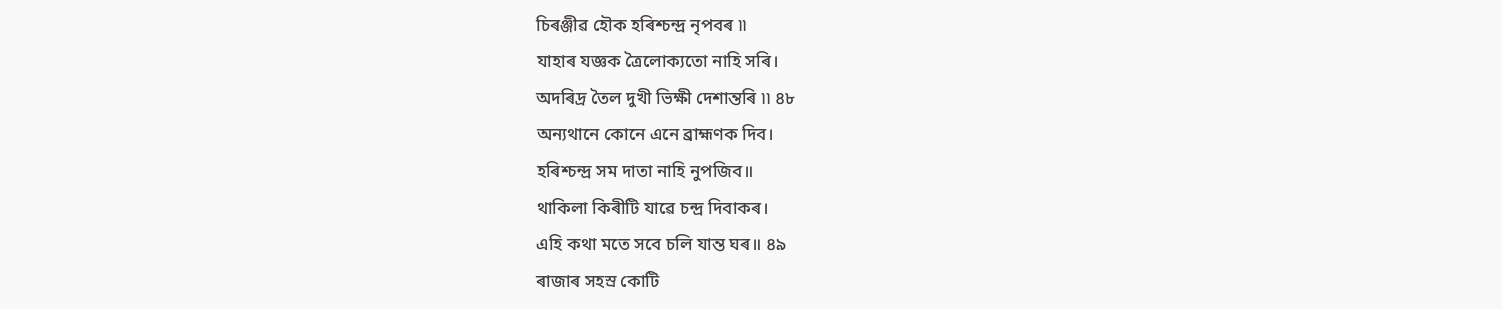চিৰঞ্জীৱ হৌক হৰিশ্চন্দ্ৰ নৃপবৰ ৷৷
যাহাৰ যজ্ঞক ত্ৰৈলোক্যতো নাহি সৰি।
অদৰিদ্ৰ তৈল দুখী ভিক্ষী দেশান্তৰি ৷৷ ৪৮
অন্যথানে কোনে এনে ব্ৰাহ্মণক দিব।
হৰিশ্চন্দ্ৰ সম দাতা নাহি নুপজিব॥
থাকিলা কিৰীটি যাৱে চন্দ্ৰ দিবাকৰ।
এহি কথা মতে সবে চলি যান্ত ঘৰ॥ ৪৯
ৰাজাৰ সহস্ৰ কোটি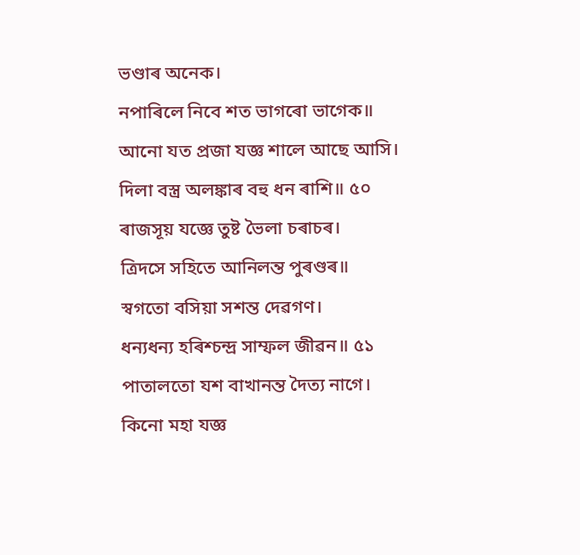ভণ্ডাৰ অনেক।
নপাৰিলে নিবে শত ভাগৰো ভাগেক॥
আনো যত প্ৰজা যজ্ঞ শালে আছে আসি।
দিলা বস্ত্ৰ অলঙ্কাৰ বহু ধন ৰাশি॥ ৫০
ৰাজসূয় যজ্ঞে তুষ্ট ভৈলা চৰাচৰ।
ত্ৰিদসে সহিতে আনিলন্ত পুৰণ্ডৰ॥
স্বগতো বসিয়া সশন্ত দেৱগণ।
ধন্যধন্য হৰিশ্চন্দ্ৰ সাম্ফল জীৱন॥ ৫১
পাতালতো যশ বাখানন্ত দৈত্য নাগে।
কিনো মহা যজ্ঞ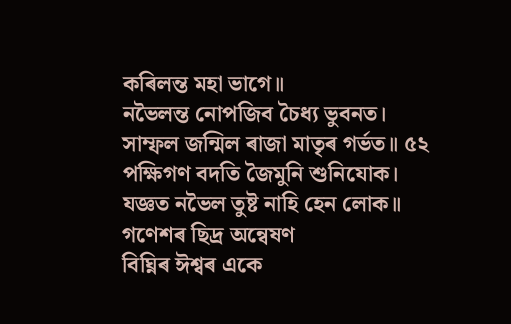কৰিলন্ত মহা ভাগে॥
নভৈলন্ত নোপজিব চৈধ্য ভুবনত।
সাম্ফল জন্মিল ৰাজা মাতৃৰ গৰ্ভত॥ ৫২
পক্ষিগণ বদতি জৈমুনি শুনিযোক।
যজ্ঞত নভৈল তুষ্ট নাহি হেন লোক॥
গণেশৰ ছিদ্ৰ অন্বেষণ
বিঘ্নিৰ ঈশ্বৰ একে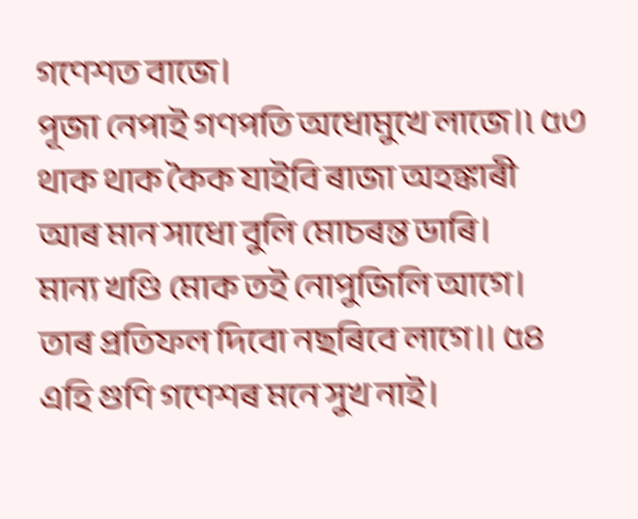গণেশত বাজে।
পূজা নেপাই গণপতি অধোমুখে লাজে।৷ ৫৩
থাক থাক কৈক যাইবি ৰাজা অহঙ্কাৰী
আৰ মান সাধো বুলি মোচৰন্ত ডাৰি।
মান্য খণ্ডি মোক তই নোপুজিলি আগে।
তাৰ প্ৰতিফল দিবো নছৰিবে লাগে॥ ৫৪
এহি গুণি গণেশৰ মনে সুখ নাই।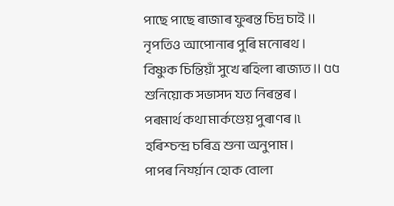পাছে পাছে ৰাজাৰ ফুৰন্ত চিদ্ৰ চাই॥
নৃপতিও আপোনাৰ পুৰি মনোৰথ।
বিষ্ণুক চিন্তিয়াঁ সুখে ৰহিলা ৰাজ্যত॥ ৫৫
শুনিয়োক সভাসদ যত নিৰন্তৰ।
পৰমাৰ্থ কথা মাৰ্কণ্ডেয় পুৰাণৰ।৷
হৰিশ্চন্দ্ৰ চৰিত্ৰ শুনা অনুপাম।
পাপৰ নিৰ্য্য়ান হোক বোলা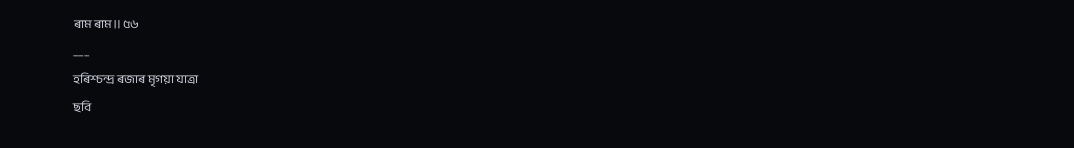ৰাম ৰাম॥ ৫৬
___
হৰিশ্চন্দ্ৰ ৰজাৰ মৃগয়া যাত্ৰা
ছবি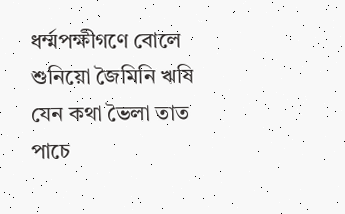ধৰ্ম্মপক্ষীগণে বোলে শুনিয়ো জৈমিনি ঋষি
যেন কথা ভৈলা তাত পাচে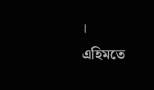।
এহিমতে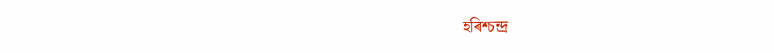হৰিশ্চন্দ্ৰ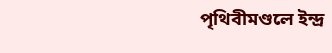পৃথিবীমণ্ডলে ইন্দ্ৰ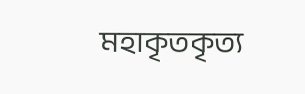মহাকৃতকৃত্য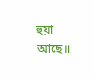হুয়া আছে॥